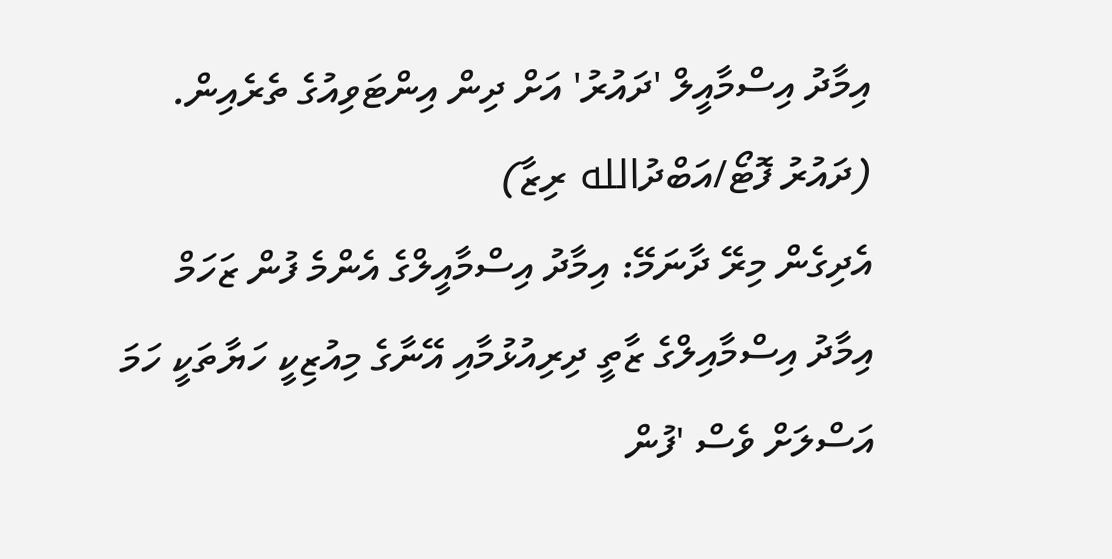އިމާދު އިސްމާއީލް 'ދައުރު' އަށް ދިން އިންޓަވިއުގެ ތެރެއިން. (ދައުރު ފޮޓޯ/އަބްދުالله ރިޒާ)
އެދިގެން މިރޭ ދާނަމޭ: އިމާދު އިސްމާއީލްގެ އެންމެ ފުން ޒަހަމް
އިމާދު އިސްމާއިލްގެ ޒާތީ ދިރިއުޅުމާއި އޭނާގެ މިއުޒިކީ ހަޔާތަކީ ހަމަ އަސްލަށް ވެސް 'ފުން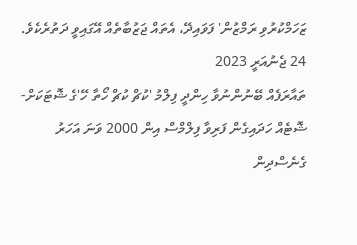ޒަހަމްކުރުވި ރަމްޒުން' ފަވައިދޭ، އެތައް ޖަޒުބާތެއް އޭގައިވީ ދަތުރެކެވެ.
24 ޖެނުއަރީ 2023
ތައާރަފެއް ބޭނުންނުވާ ހިންދީ ފިލްމު 'ކުޗް ކުޗް ހޯތާ ހޭ'ގެ ޝޮޓަކަށް-ޝޮޓެއް ހަދައިގެން ފަރިވާ ފިލްމްސް އިން 2000 ވަނަ އަހަރު ގެނެސްދިން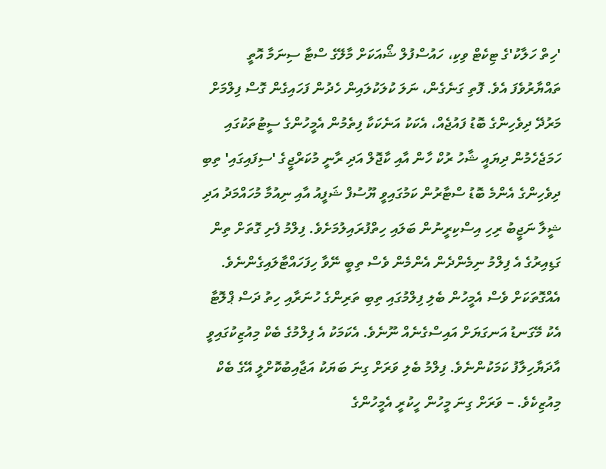'ހިތް ހަލާކު'ގެ ޓިކެޓް ވިކި، ހައުސްފުލް ޝޯއަކަށް މާލޭގެ ސްޓާ ސިނަމާ އޮތީ ތައްޔާރުވެފަ އެވެ. ފޮތި ގަނެގެން، ނަލަ ކުލަކުލައިން ހެދުން ފަހައިގެން ގޮސް ފިލްމަށް މަރުދޭ ދިވެހިންގެ ބޮޑު ފައުޖެއް، އެކަކު އަނެކަކާ ފިތެމުން އެމީހުންގެ ސީޓުތަކުގައި ހަމަޖެހެމުން ދިޔައީ ޝާހު ރުކް ހާން އާއި ކާޖޮލް އަދި ރާނީ މުކަރްޖީގެ 'ސިފައިގައި' ތިބި ދިވެހިންގެ އެންމެ ބޮޑު ސްޓާރުން ކަމުގައިވީ ޔޫސުފް ޝަފީއު އާއި ނިއުމާ މުހައްމަދު އަދި ޝީލާ ނަޖީބު ރިހި އިސްކިރީނުން ބަލައި ހިތްފުރައިލުމަށެވެ. ފިލްމު ފެށި ގޮތަށް ތިން ގަޑިއިރުގެ އެ ފިލްމު ނިމެންދެން އެންމެން ވެސް ތިބީ ނޭވާ ހިފަހައްޓާލައިގެންނެވެ.
އެއްގޮތަކަށް ވެސް އެމީހުން ބެލި ފިލްމުގައި ތިބި ތަރިންގެ ހުނަރާއި ހިތު ދަސް ޕްލޮޓާ އެކު މޭގަނޑު އަނގަޔަށް އައިސްގެނެއް ނޫނެވެ. އެކަމަކު އެ ފިލްމުގެ ބެކް މިއުޒިކުގައިވީ އާދަޔާހިލާފު ކަމަކުންނެވެ. ފިލްމު ބެލި ވަރަށް ގިނަ ބަޔަކު އަޖާއިބުކޮށްލީ އޭގެ ބެކް މިއުޒިކެވެ. – ވަރަށް ގިނަ މީހުން ހީކުރީ އެމީހުންގެ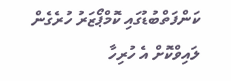ކަންފަތްބުޑުގައި ކޮމްޕޯޒަރު ހުރެގެން ލައިވްކޮށް އެ ހުރިހާ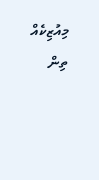މިއުޒިކެއް ތިން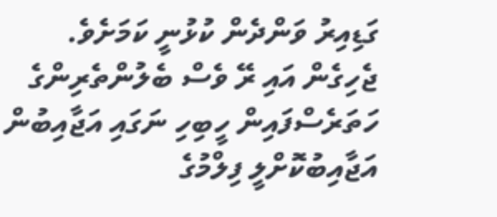ގަޑިއިރު ވަންދެން ކުޅުނީ ކަމަށެވެ.
ޖެހިގެން އައި ރޭ ވެސް ބެލުންތެރިންގެ ހަތަރެސްފައިން ހީބިހި ނަގައި އަޖާއިބުން އަޖާއިބުކޮށްލީ ފިލްމުގެ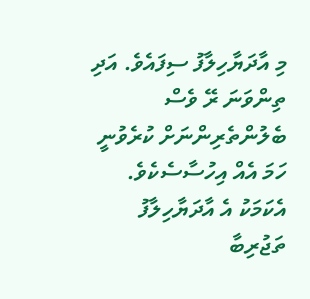މި އާދަޔާހިލާފު ސިފައެވެ. އަދި ތިންވަނަ ރޭ ވެސް ބެލުންތެރިންނަށް ކުރެވުނީ ހަމަ އެއް އިހުސާސެކެވެ. އެކަމަކު އެ އާދަޔާހިލާފު ތަޖުރިބާ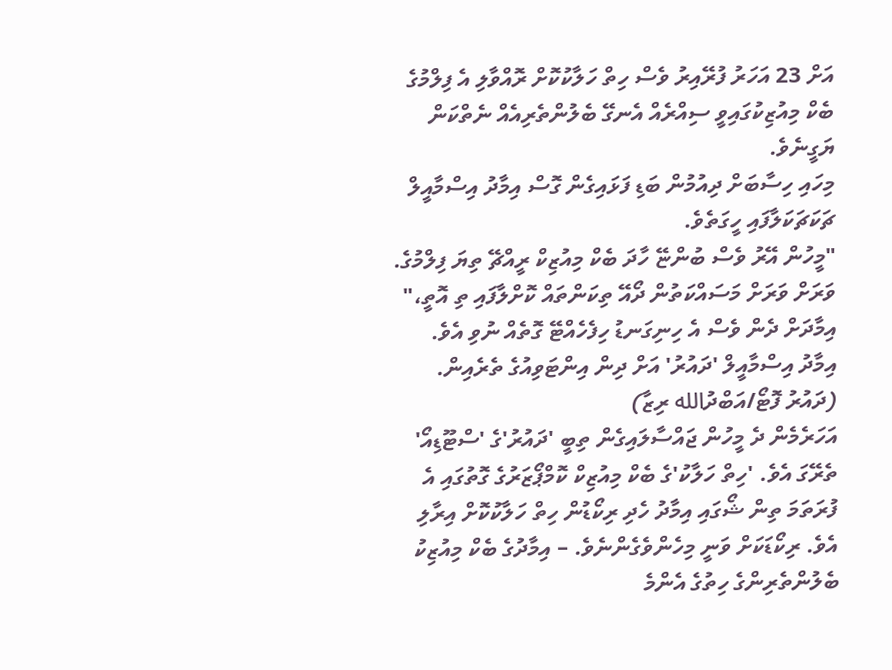އަށް 23 އަހަރު ފުރޭއިރު ވެސް ހިތް ހަލާކުކޮށް ރޮއްވާލި އެ ފިލްމުގެ ބެކް މިއުޒިކުގައިވީ ސިއްރެއް އެނގޭ ބެލުންތެރިއެއް ނެތްކަން ޔަގީނެވެ.
މިހައި ހިސާބަށް ދިއުމުން ބަޑި ފަޅައިގެން ގޮސް އިމާދު އިސްމާއީލް ޗަކަޗަކަލާފައި ހީގަތެވެ.
"މީހުން އޭރު ވެސް ބުންޏޭ ހާދަ ބެކް މިއުޒިކް ރީއްޗޭ ތިޔަ ފިލްމުގެ. ވަރަށް ވަރަށް މަސައްކަތުން ދޯއޭ ތިކަންތައް ކޮށްލާފައި ތި އޮތީ،" އިމާދަށް ދެން ވެސް އެ ހިނިގަނޑު ހިފެހެއްޓޭ ގޮތެއް ނުވި އެވެ.
އިމާދު އިސްމާއީލް 'ދައުރު' އަށް ދިން އިންޓަވިއުގެ ތެރެއިން. (ދައުރު ފޮޓޯ/އަބްދުالله ރިޒާ)
އަހަރެމެން ދެ މީހުން ޖައްސާލައިގެން ތިބީ 'ދައުރު'ގެ 'ސްޓޫޑިއޯ' ތެރޭގަ އެވެ. 'ހިތް ހަލާކު'ގެ ބެކް މިއުޒިކް ކޮމްޕޯޒަރުގެ ގޮތުގައި އެ ފުރަތަމަ ތިން ޝޯގައި އިމާދު ހެދި ރިކޯޑުން ހިތް ހަލާކުކޮށް އިރާލި އެވެ. ރިކޯޑަކަށް ވަނީ މިހެންވެގެންނެވެ. – އިމާދުގެ ބެކް މިއުޒިކު ބެލުންތެރިންގެ ހިތުގެ އެންމެ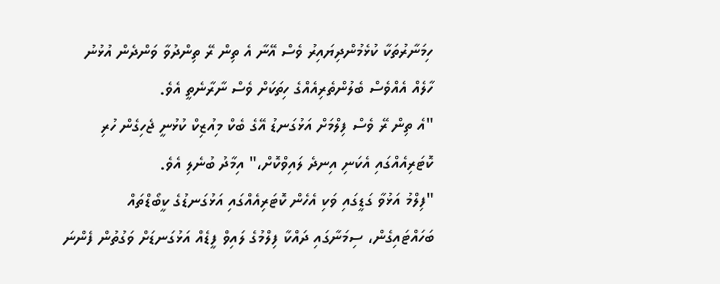ހިމަނާރުތަކާ ކުޅެމުންދިޔައިރު ވެސް އޭނާ އެ ތިން ރޭ ތިންދުވާ ވަންދެން އުޅުނު ހާލެއް އެއްވެސް ބެލުންތެރިއެއްގެ ހިތަކަށް ވެސް ނާރާނެތީ އެވެ.
"އެ ތިން ރޭ ވެސް ފިލްމަށް އަޅުގަނޑު އޭގެ ބެކް މިއުޒިކް ކުޅުނީ ޖެހިގެން ހުރި ކޮޓަރިއެއްގައި އެކަނި އިނދެ ލައިވްކޮށް،" އިމާދު ބުނެލި އެވެ.
"ފިލްމު އަޅުވާ ގަޑީގައި ވަކި އެހެން ކޮޓަރިއެއްގައި އަޅުގަނޑުގެ ކީބޯޑްތައް ބަހައްޓައިގެން، ސިމަނާގައި ދައްކާ ފިލްމުގެ ލައިވް ފީޑެއް އަޅުގަނޑަށް ވަގުތުން ފެންނަ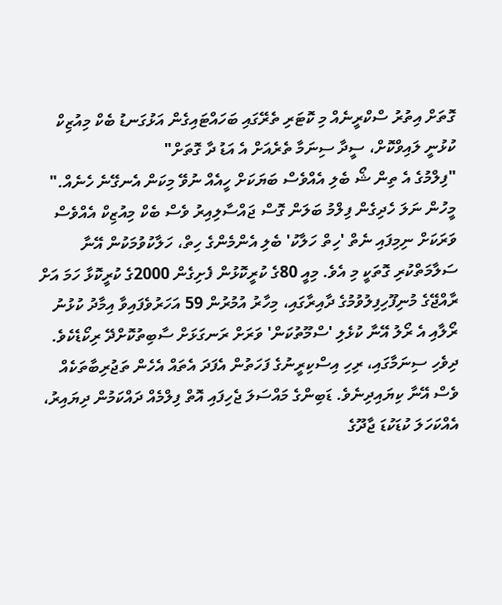ގޮތަށް އިތުރު ސްކްރީނެއް މި ކޮޓަރި ތެރޭގައި ބަހައްޓައިގެން އަޅުގަނޑު ބެކް މިއުޒިކް ކުޅުނީ ލައިވްކޮށް، ސީދާ ސިނަމާ ތެރެއަށް އެ އަޑު ދާ ގޮތަށް"
"ފިލްމުގެ އެ ތިން ޝޯ ބެލި އެއްވެސް ބަޔަކަށް ހީއެއް ނުވޭ މިކަން އެނގޭނެ ހެނެއް."
މީހުން ނަލަ ހެދިގެން ފިލްމު ބަލަން ގޮސް ޖައްސާލިއިރު ވެސް ބެކް މިއުޒިކް އެއްވެސް ވަރަކަށް ނިމިފައި ނެތް 'ހިތް ހަލާކު' ބެލި އެންމެންގެ ހިތް، ހަލާކުވުމަކުން އޭނާ ސަލާމަތްކުރި ގޮތަކީ މި އެވެ. މިއީ 80ގެ ކުރީކޮޅުން ފެށިގެން 2000ގެ ކުރީކޮޅާ ހަމަ އަށް ރާއްޖޭގެ މުނިފޫހިފިލުވުމުގެ ދާއިރާގައި، މިހާރު އުމުރުން 59 އަހަރުވެފައިވާ އިމާދު ކުޅުނު ރޯލާއި އެ ރޯލު އޭނާ ކުޅެލި 'ސްމޫތުކަން' ވަރަށް ރަނގަޅަށް ސާބިތުކޮށްދޭ ރިކޯޑެކެވެ.
ދިވެހި ސިނަމާގައި، ރިހި އިސްކިރީނުގެ ފަހަތުން އެފަދަ އެތައް އެހެން ތަޖުރިބާތަކެއް ވެސް އޭނާ ކިޔައިދިނެވެ. ޑަބިންގެ މައްސަލަ ޖެހިފައި އޮތް ފިލްމެއް ދައްކަމުން ދިޔައިރު، އެއްކަހަލަ ކުޑަކުޑަ ޖާދޫގެ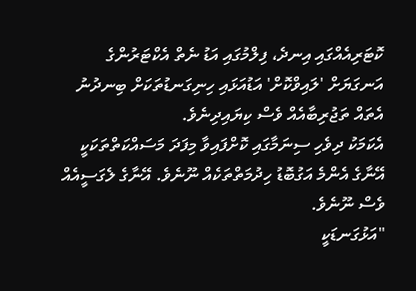ކޮޓަރިއެއްގައި އިނދެ، ފިލްމުގައި އަޑު ނެތް އެކްޓަރުންގެ އަނގަޔަށް 'ލައިވްކޮށް' އަޑުއަޅައި ހިނިގަނޑުތަކަށް ބިނދުނު އެތައް ތަޖުރިބާއެއް ވެސް ކިޔައިދިނެވެ.
އެކަމަކު ދިވެހި ސިނަމާގައި ކޮށްފައިވާ މިފަދަ މަސައްކަތްތަކަކީ އޭނާގެ އެންމެ އަގުބޮޑު ހިދުމަތްތަކެއް ނޫނެވެ. އޭނާގެ ލެގަސީއެއް ވެސް ނޫނެވެ.
"އަޅުގަނޑަކީ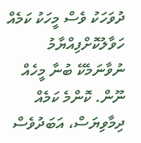ދުވަހަކު ވެސް މީހަކު ކަމެއް ހަވާލުކޮށްފިއްޔާމު ނުވާނަމެކޭ ބުނާ މީހެއް ނޫން. ކޮންމެ ކަމެއް ދިމާވިޔަސް، އަބަދުވެސް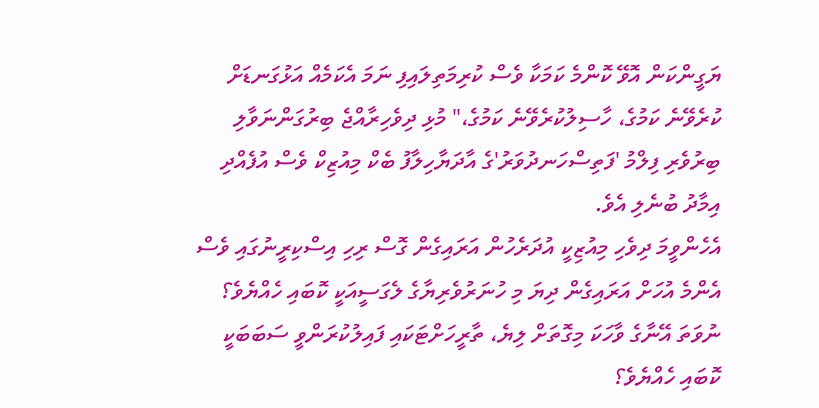ޔަގީންކަން އޮވޭ ކޮންމެ ކަމަކާ ވެސް ކުރިމަތިލައިފި ނަމަ އެކަމެއް އަޅުގަނޑަށް ކުރެވޭނެ ކަމުގެ، ހާސިލުކުރެވޭނެ ކަމުގެ،" މުޅި ދިވެހިރާއްޖެ ބިރުގަންނަވާލި ބިރުވެރި ފިލްމު 'ފަތިސްހަނދުވަރު'ގެ އާދަޔާހިލާފު ބެކް މިއުޒިކް ވެސް އުފެއްދި އިމާދު ބުނެލި އެވެ.
އެހެންވީމަ ދިވެހި މިއުޒިކީ އުދަރެހުން އަރައިގެން ގޮސް ރިހި އިސްކިރީނުގައި ވެސް އެންމެ އުހަށް އަރައިގެން ދިޔަ މި ހުނަރުވެރިޔާގެ ލެގަސީއަކީ ކޮބައި ހެއްޔެވެ؟ ނުވަތަ އޭނާގެ ވާހަކަ މިގޮތަށް ލިޔެ، ތާރީހަށްޓަކައި ފައިލުކުރަންވީ ސަބަބަކީ ކޮބައި ހެއްޔެވެ؟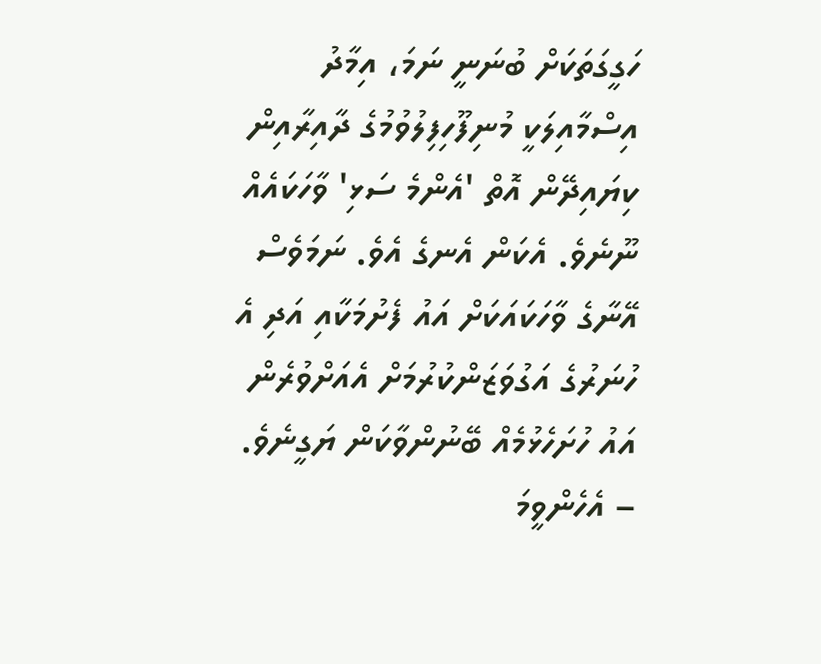ހަގީގަތަކަށް ބުނަނީ ނަމަ، އިމާދު އިސްމާއިލަކީ މުނިފޫހިފިލުވުމުގެ ދާއިރާއިން ކިޔައިދޭން އޮތް 'އެންމެ ސަޅި' ވާހަކައެއް ނޫނެވެ. އެކަން އެނގެ އެވެ. ނަމަވެސް އޭނާގެ ވާހަކައަކަށް އައު ފެށުމަކާއި އަދި އެ ހުނަރުގެ އަގުވަޒަންކުރުމަށް އެއަށްވުރެން އައު ހުށަހެޅުމެއް ބޭނުންވާކަން ޔަގީނެވެ. – އެހެންވީމަ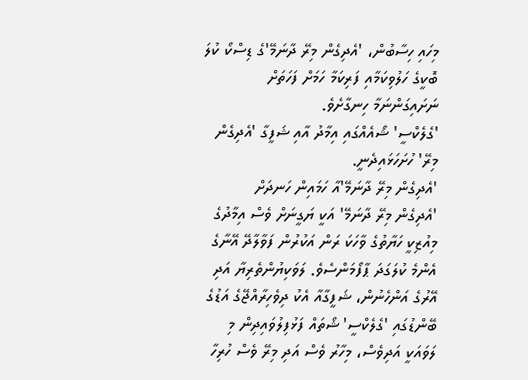މިހައި ހިސާބުން، 'އެދިގެން މިރޭ ދާނަމޭ'ގެ ޑިސްކޯ ކުލަ ބޮކީގެ ހަލުވިކަމާއި ފަރިކަމާ ހަމަށް ފަހަތަށް ނަށައިގަންނަމާ ހިނގާށެވެ.
'ގެލެކްސީ' ޝޯއެއްގައި އިމާދު އާއި ޝަފީގާ 'އެދިގެން މިރޭ' ހުށަހަޅައިދެނީ.
'އެދިގެން މިރޭ ދާނަމޭ'އާ ހަމައިން ހަނދަށް
'އެދިގެން މިރޭ ދާނަމޭ' އަކީ ޔަގީނަށް ވެސް އިމާދުގެ މިއުޒިކީ ހަޔާތުގެ ވާހަކަ ރަން އަކުރުން ފަވާލާދޭ އޭނާގެ އެންމެ ކުލަގަދަ ޕާފޯމަންސެވެ. ލަވަކިޔުންތެރިޔާ އަދި އޭރުގެ އަންހެނުން، ޝަފީގާއާ އެކު ދިވެހިރާއްޖޭގެ އަޑުގެ ބޭންޑުގައި 'ގެލެކްސީ' ޝޯތައް ފަޅުފިލުވައިދިން މި ލަވައަކީ އަދިވެސް، މިހާރު ވެސް އަދި މިރޭ ވެސް ހުރިހާ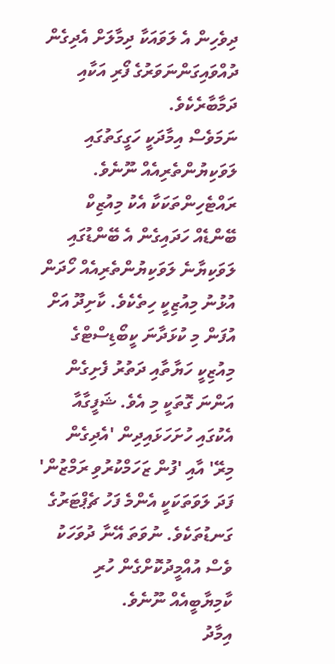ދިވެހިން އެ ލަވައަކާ ދިމާލަށް އެދިގެން ދުއްވައިގަންނަވަރުގެ ފޯރި އަކާއި ދަމާބާރެކެވެ.
ނަމަވެސް އިމާދަކީ ހަގީގަތުގައި ލަވަކިޔުންތެރިއެއް ނޫނެވެ. ރައްޓެހިންތަކަކާ އެކު މިއުޒިކް ބޭންޑެއް ހަދައިގެން އެ ބޭންޑުގައި ލަވަކިޔާނެ ލަވަކިޔުންތެރިއެއް ހޯދަން އުޅުނު މިއުޒިކީ ހިތެކެވެ. ކާށިދޫ އަށް އުފަން މި ކުޅަދާނަ ކީބޯޑިސްޓްގެ މިއުޒިކީ ހަޔާތާއި ދަތުރު ފެށިގެން އަންނަ ގޮތަކީ މި އެވެ. ޝަފީގާއާ އެކުގައި ހުށަހަޅައިދިން 'އެދިގެން މިރޭ' އާއި 'ފުން ޒަހަމްކުރުވި ރަމްޒުން' ފަދަ ލަވަތަކަކީ އެންމެ ފަހު ޗެޕްޓަރުގެ ގަނޑުތަކެވެ. ނުވަތަ އޭނާ ދުވަހަކު ވެސް އުއްމީދުކޮށްގެން ހުރި ކާމިޔާބީއެއް ނޫނެވެ.
އިމާދު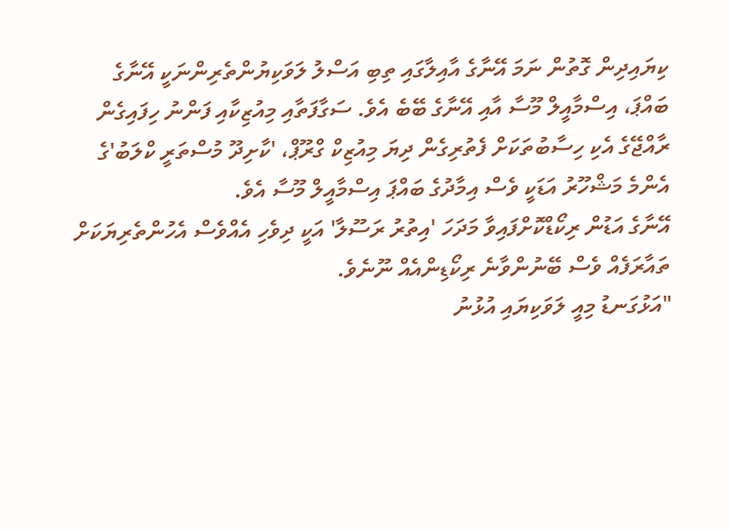ކިޔައިދިން ގޮތުން ނަމަ އޭނާގެ އާއިލާގައި ތިބި އަސްލު ލަވަކިޔުންތެރިންނަކީ އޭނާގެ ބައްޕަ، އިސްމާއީލް މޫސާ އާއި އޭނާގެ ބޭބެ އެވެ. ސަގާފަތާއި މިއުޒިކާއި ފަންނު ހިފައިގެން ރާއްޖޭގެ އެކި ހިސާބުތަކަށް ފެތުރިގެން ދިޔަ މިއުޒިކް ގްރޫޕް، 'ކާށިދޫ މުސްތަރީ ކްލަބު'ގެ އެންމެ މަޝްހޫރު އަޑަކީ ވެސް އިމާދުގެ ބައްޕަ އިސްމާއީލް މޫސާ އެވެ.
އޭނާގެ އަޑުން ރިކޯޑްކޮށްފައިވާ މަދަހަ 'އިތުރު ރަސޫލާ' އަކީ ދިވެހި އެއްވެސް އެހުންތެރިޔަކަށް ތައާރަފެއް ވެސް ބޭނުންވާނެ ރިކޯޑިންއެއް ނޫނެވެ.
"އަޅުގަނޑު މިއީ ލަވަކިޔައި އުޅުނު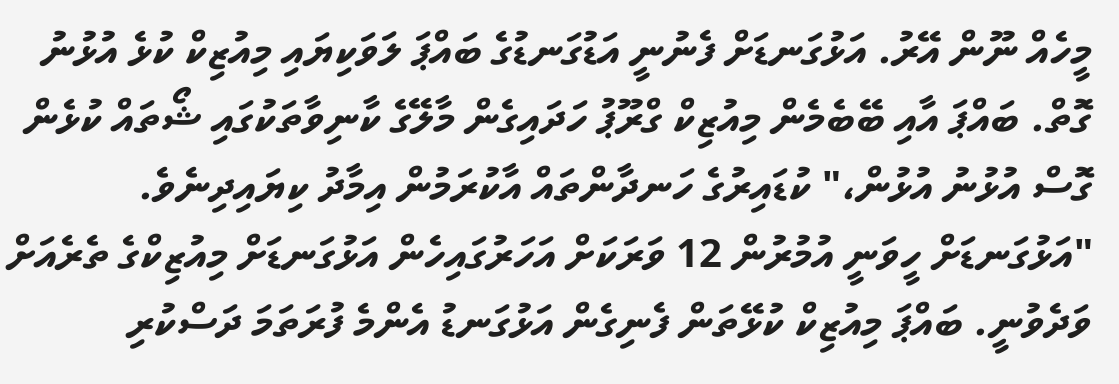މީހެއް ނޫން އޭރު. އަޅުގަނޑަށް ފެނުނީ އަޑުގަނޑުގެ ބައްޕަ ލަވަކިޔައި މިއުޒިކް ކުޅެ އުޅުނު ގޮތް. ބައްޕަ އާއި ބޭބެމެން މިއުޒިކް ގްރޫޕު ހަދައިގެން މާލޭގެ ކާނިވާތަކުގައި ޝޯތައް ކުޅެން ގޮސް އުޅުނު އުޅުން،" ކުޑައިރުގެ ހަނދާންތައް އާކުރަމުން އިމާދު ކިޔައިދިނެވެ.
"އަޅުގަނޑަށް ހީވަނީ އުމުރުން 12 ވަރަކަށް އަހަރުގައިހެން އަޅުގަނޑަށް މިއުޒިކްގެ ތެރެއަށް ވަދެވުނީ. ބައްޕަ މިއުޒިކް ކުޅޭތަން ފެނިގެން އަޅުގަނޑު އެންމެ ފުރަތަމަ ދަސްކުރި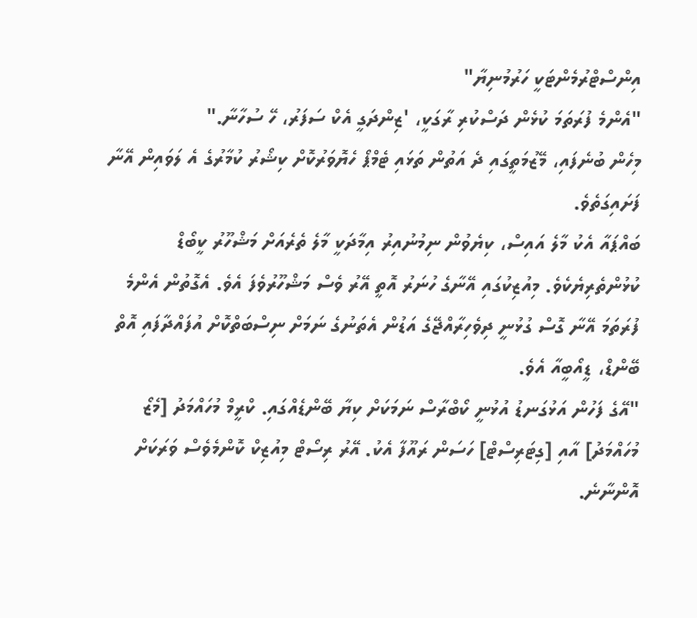އިންސްޓްރުމެންޓަކީ ހަރުމުނިޔާ"
"އެންމެ ފުރަތަމަ ކުޅެން ދަސްކުރި ރާގަކީ، 'ޒިންދަގީ އެކް ސަފަރު، ހޭ ސުހާނާ."
މިހެން ބުނެފައި، މޭޒުމަތީގައި ދެ އަތުން ތަޅައި ޓެމްޕޯ ހެޔޮވަރުކޮށް ކިޝޯރު ކުމާރުގެ އެ ލަވައިން އޭނާ ފަށައިގަތެވެ.
ބައްޕައާ އެކު މާލެ އައިސް، ކިޔެވުން ނިމުނުއިރު އިމާދަކީ މާލެ ތެރެއަށް މަޝްހޫރު ކީބޯޑް ކުޅުންތެރިޔެކެވެ. މިއުޒިކުގައި އޭނާގެ ހުނަރު އޮތީ އޭރު ވެސް މަޝްހޫރުވެފަ އެވެ. އެގޮތުން އެންމެ ފުރަތަމަ އޭނާ ގޮސް ގުޅުނީ ދިވެހިރާއްޖޭގެ އަޑުން އެތަނުގެ ނަމަށް ނިސްބަތްކޮށް އުފައްދާފައި އޮތް ބޭންޑް، ޑީއޯބީއާ އެވެ.
"އޭގެ ފަހުން އަޅުގަނޑު އުޅުނީ ކޯބްރާސް ނަމަކަށް ކިޔާ ބޭންޑެއްގައި. ކްރީމް މުހައްމަދު [މެޒޯ މުހައްމަދު] އާއި [ގިޓަރިސްޓް] ހަސަން ރައޫފާ އެކު. އޭރު ރިސޯޓް މިއުޒިކް ކޮންމެވެސް ވަރަކަށް އޮންނާނެ.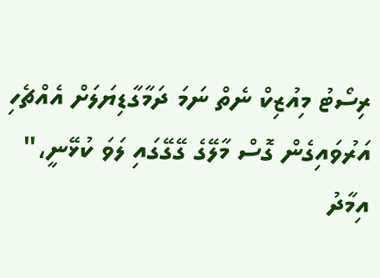ރިސޯޓު މިއުޒިކް ނެތް ނަމަ ދަމާގާޑިޔަލަށް އެއްޗެހި އަރުވައިގެން ގޮސް މާލޭގެ ގޭގޭގައި ލަވަ ކުޅޭނީ،" އިމާދު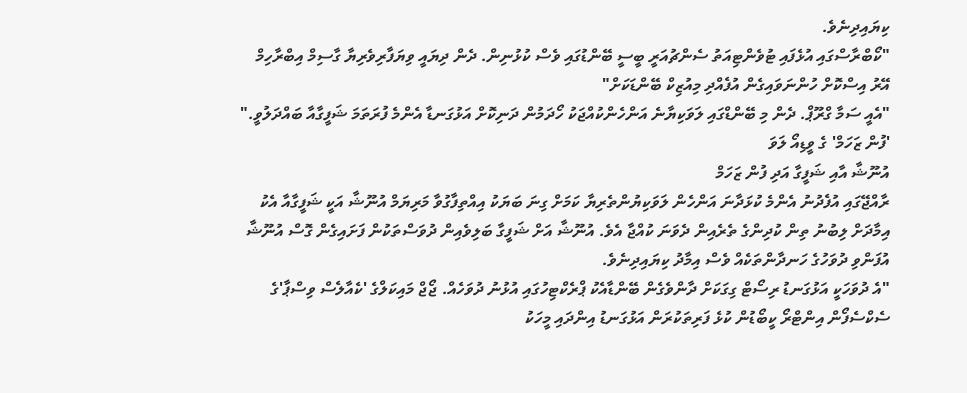ކިޔައިދިނެވެ.
"ކޯބްރާސްގައި އުޅެފައި ޓުވެންޓިއަތު ސެންޗުއަރީ ބީސީ ބޭންޑުގައި ވެސް ކުޅުނިން. ދެން ދިޔައީ ވިޔަފާރިވެރިޔާ ގާސިމް އިބްރާހިމް އޭރު އިސްކޮށް ހުންނަވައިގެން އުފެއްދި މިއުޒިކް ބޭންޑަކަށް"
"އެއީ ސަމާ ގްރޫޕް. ދެން މި ބޭންޑްގައި ލަވަކިޔާނެ އަންހެންކުއްޖަކު ހޯދަމުން ދަނިކޮށް އަޅުގަނޑާ އެންމެ ފުރަތަމަ ޝަފީގާއާ ބައްދަލުވީ."
'ފުން ޒަހަމް' ގެ ވީޑިއޯ ލަވަ
އުނޫޝާ އާއި ޝަފީގާ އަދި ފުން ޒަހަމް
ރާއްޖޭގައި އުފެދުނު އެންމެ ކުޅަދާނަ އަންހެން ލަވަކިޔުންތެރިޔާ ކަމަށް ގިނަ ބަޔަކު އިއްތިފާގުވާ މަރިޔަމް އުނޫޝާ އަކީ ޝަފީގާއާ އެކު އިމާދަށް ލިބުނު ތިން ކުދިންގެ ތެރެއިން ދެވަނަ ކުއްޖާ އެވެ. އުނޫޝާ އަށް ޝަފީގާ ބަލިވެއިން ދުވަސްތަކުން ފަށައިގެން ގޮސް އުނޫޝާ އުފަންވި ދުވަހުގެ ހަނދާންތަކެއް ވެސް އިމާދު ކިޔައިދިނެވެ.
"އެ ދުވަހަކީ އަޅުގަނޑު ރިސޯޓް ގިގަކަށް ދާންވެގެން ބޭންޑާއެކު ޕްރެކްޓިހުގައި އުޅުނު ދުވަހެއް. ޖޯޖް މައިކަލްގެ 'ކެއާލެސް ވިސްޕާ'ގެ ސެކްސެފޯން އިންޓްރޯ ކީބޯޑުން ކުޅެ ފަރިތަކުރަން އަޅުގަނޑު އިންދައި މީހަކު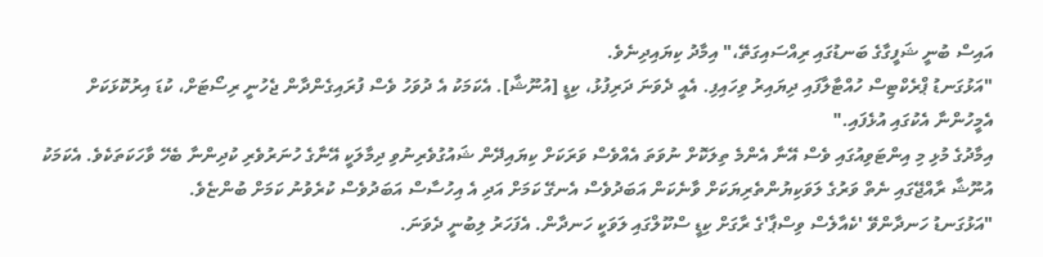އައިސް ބުނީ ޝަފީގާގެ ބަނޑުގައި ރިއްސައިގަތޭ،" އިމާދު ކިޔައިދިނެވެ.
"އަޅުގަނޑު ޕްރެކްޓިސް ހުއްޓާލާފައި ދިޔައިރު ވިހައިފި. އެއީ ދެވަނަ ދަރިފުޅު، ކިޑީ [އުނޫޝާ]. އެކަމަކު އެ ދުވަހު ވެސް ފުރައިގެންދާން ޖެހުނީ ރިސޯޓަށް، ކުޑަ އިރުކޮޅަކަށް އެމީހުންނާ އެކުގައި އުޅެފައި."
އިމާދުގެ މުޅި މި އިންޓަވިއުގައި ވެސް އޭނާ އެންމެ ތިލަކޮށް ނުވަތަ އެއްވެސް ވަރަކަށް ކިޔައިދޭން ޝައުގުވެރިނުވި ދިމާލަކީ އޭނާގެ ހުނަރުވެރި ކުދިންނާ ބެހޭ ވާހަކަތަކެވެ. އެކަމަކު އުނޫޝާ ރާއްޖޭގައި ނެތް ވަރުގެ ލަވަކިޔުންތެރިޔަކަށް ވާނެކަން އަބަދުވެސް އެނގޭ ކަމަށް އަދި އެ އިހުސާސް އަބަދުވެސް ކުރެވުނު ކަމަށް ބުންޏެވެ.
"އަޅުގަނޑު ހަނދާންވޭ 'ކެއާލެސް ވިސްޕާ'ގެ ރާގަށް ކިޑީ ސްކޫލްގައި ލަވަކީ ހަނދާން. އެފަހަރު ލިބުނީ ދެވަނަ.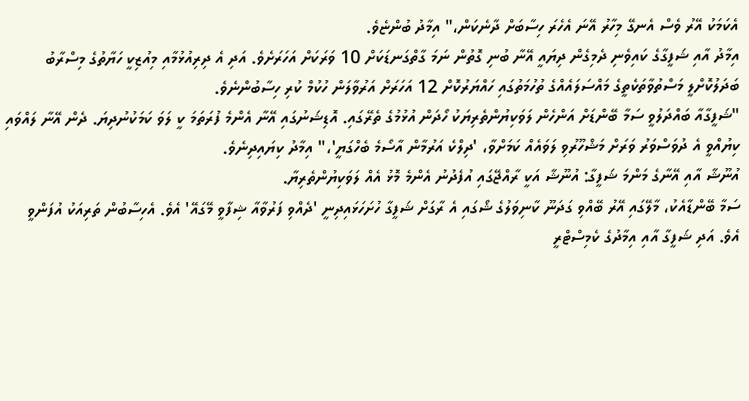އެކަމަކު އޭރު ވެސް އެނގޭ މިހާރު އޭނަ އެހެރަ ހިސާބަށް ދާނެކަން،" އިމާދު ބުންޏެވެ.
އިމާދު އާއި ޝަފީގާގެ ކައިވެނި ދެމިގެން ދިޔައީ އޭނާ ބުނި ގޮތުން ނަމަ ގާތްގަނޑަކަށް 10 ވަރަކަށް އަހަރަށެވެ. އަދި އެ ދިރިއުޅުމާއި މިއުޒިކީ ހަޔާތުގެ މިސްރާބު ބަދަލުކޮށްލީ މަސްތުވާތަކެތީގެ މައްސަލައެއްގެ ތުހުމަތުގައި ހައްޔަރުކޮށް 12 އަހަރަށް އަރުވާލަން ހުކުމް ކުރި ހިސާބުންނެވެ.
"ޝަފީގާއާ ބައްދަލުވީ ސަމާ ބޭންޑަށް އަންހެން ލަވަކިޔުންތެރިޔަކު ހޯދަން އުޅުމުގެ ތެރޭގައި. އޮޑިޝަނުގައި އޭނާ އެންމެ ފުރަތަމަ ކީ ލަވަ ކަމަކުނުދިޔަ. ދެން އޭނާ ލައްވައި ކިޔުއްވީ އެ ދުވަސްވަރު ވަރަށް މަޝްހޫރުވި ލަވައެއް ކަމަށްވާ، 'ދިލްކެ އަރުމާން އާސޯމެ ބެހްގަޔީ'،" އިމާދު ކިޔައިދިނެވެ.
އުނޫޝާ އާއި އޭނާގެ މަންމަ ޝަފީގާ: އުނޫޝާ އަކީ ރާއްޖޭގައި އުފެދުނު އެންމެ މޮޅު އެއް ލަވަކިޔުންތެރިޔާ.
ސަމާ ބޭންޑާއެކު، މާލޭގައި އޭރު ބޭއްވި ގަދަނޫ ކާނިވަލުގެ ޝޯގައި އެ ރާގަށް ޝަފީގާ ހުށަހަޅައިދިނީ 'ދެއްވި ފަރުވާއާ ޝިފާވީ މޭގައޭ' އެވެ. އެހިސާބުން ތަރިއަކު އުފަންވީ އެވެ. އަދި ޝަފީގާ އާއި އިމާދުގެ ކެމިސްޓްރީ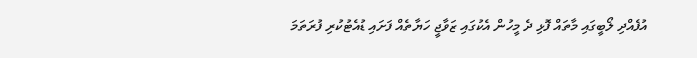އުފެއްދި ލޯބީގައި މާތައް ފޮޅި ދެ މީހުން އެކުގައި ޒަވާޖީ ހަޔާތެއް ފަށައި ޑުއެޓުކުރި ފުރަތަމަ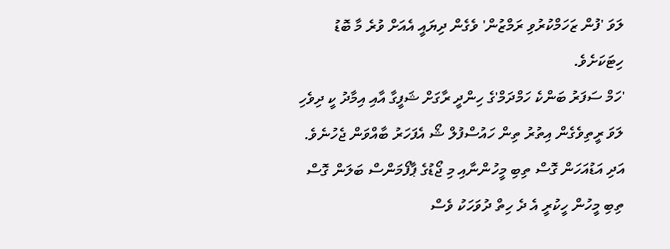ލަވަ 'ފުން ޒަހަމްކުރުވި ރަމްޒުން' ވެގެން ދިޔައީ އެއަށް ވުރެ މާ ބޮޑު ހިޓަކަށެވެ.
'ހަމް ސަފަރު ބަންކެ ހަމްދަމް'ގެ ހިންދީ ރާގަށް ޝަފީގާ އާއި އިމާދު ކީ ދިވެހި ލަވަ ރީތިވެގެން އިތުރު ތިން ހައުސްފުލް ޝޯ އެފަހަރު ބާއްވަން ޖެހުނެވެ. އަދި އަޑުއަހަން ގޮސް ތިބި މީހުންނާއި މި ޖޯޑުގެ ޕާފޯމަންސް ބަލަން ގޮސް ތިބި މީހުން ހީކުރީ އެ ދެ ހިތް ދުވަހަކު ވެސް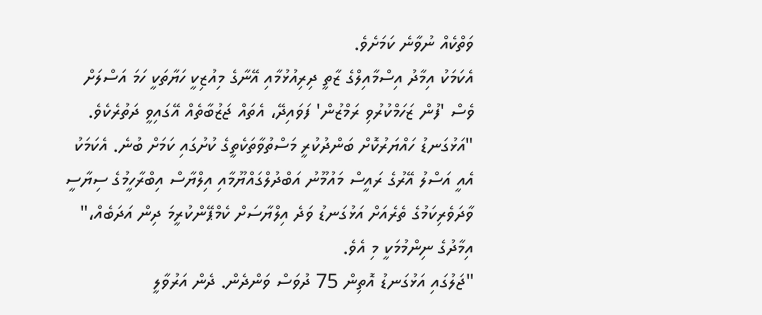ވަތްކެއް ނުވާނެ ކަމަށެވެ.
އެކަމަކު އިމާދު އިސްމާއިލްގެ ޒާތީ ދިރިއުޅުމާއި އޭނާގެ މިއުޒިކީ ހަޔާތަކީ ހަމަ އަސްލަށް ވެސް 'ފުން ޒަހަމްކުރުވި ރަމްޒުން' ފަވައިދޭ، އެތައް ޖަޒުބާތެއް އޭގައިވީ ދަތުރެކެވެ.
"އަޅުގަނޑު ހައްޔަރުކޮށް ބަންދުކުރީ މަސްތުވާތަކެތީގެ ކުށުގައި ކަމަށް ބުނެ. އެކަމަކު އެއީ އަސްލު އޭރުގެ ރައީސް މައުމޫނު އަބްދުލްގައްޔޫމާއި އިލްޔާސް އިބްރާހީމުގެ ސިޔާސީ ވާދަވެރިކަމުގެ ތެރެއަށް އަޅުގަނޑު ވަދެ އިލްޔާސަށް ކެމްޕޭންކުރީމަ ދިން އަދަބެއް،" އިމާދުގެ ނިންމުމަކީ މި އެވެ.
"ޖަލުގައި އަޅުގަނޑު އޮތިން 75 ދުވަސް ވަންދެން. ދެން އަރުވާލީ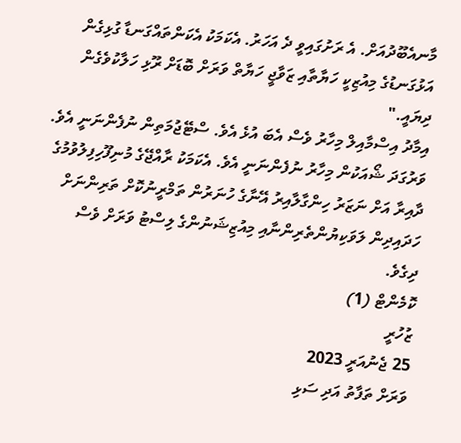މާނއެބޫދުއަށް. އެ ރަށުގައިވީ ދެ އަހަރު. އެކަމަކު އެކަންތައްގަނޑާ ގުޅިގެން އަޅުގަނޑުގެ މިއުޒިކީ ހަޔާތާއި ޒަވާޖީ ހަޔާތް ވަރަށް ބޮޑަށް ރޫޅި ހަލާކުވެގެން ދިޔައީ."
އިމާދު އިސްމާއިލް މިހާރު ވެސް އެބަ އުޅެ އެވެ. ސްޓޭޖުމަތިން ނުފެންނަނީ އެވެ. ވަރުގަދަ ޝޯއަކުން މިހާރު ނުފެންނަނީ އެވެ. އެކަމަކު ރާއްޖޭގެ މުނިފޫހިފިލުވުމުގެ ދާއިރާ އަށް ނަޒަރު ހިންގާލާއިރު އޭނާގެ ހުނަރުން ތަމްރީނުކޮށް ތަރިންނަށް ހަދައިދިން ލަވަކިޔުންތެރިންނާއި މިއުޒިޝަނުންގެ ލިސްޓު ވަރަށް ވެސް ދިގެވެ.
ކޮމެންޓް (1)
ޒުހުރީ
25 ޖެނުއަރީ 2023
ވަރަށް ތަފާތު އަދި ސަޅި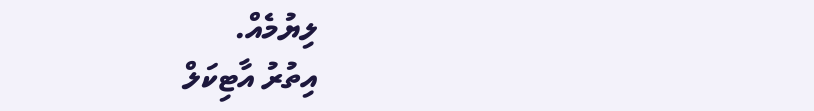ލިޔުމެއް.
އިތުރު އާޓިކަލް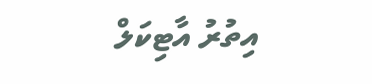އިތުރު އާޓިކަލް